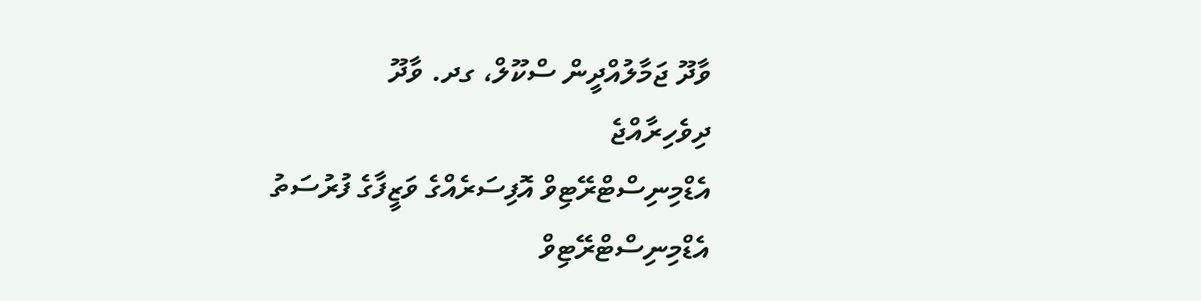ވާދޫ ޖަމާލުއްދީން ސްކޫލް، ގދ. ވާދޫ
ދިވެހިރާއްޖެ
އެޑްމިނިސްޓްރޭޓިވް އޮފިސަރެއްގެ ވަޒީފާގެ ފުރުސަތު
އެޑްމިނިސްޓްރޭޓިވް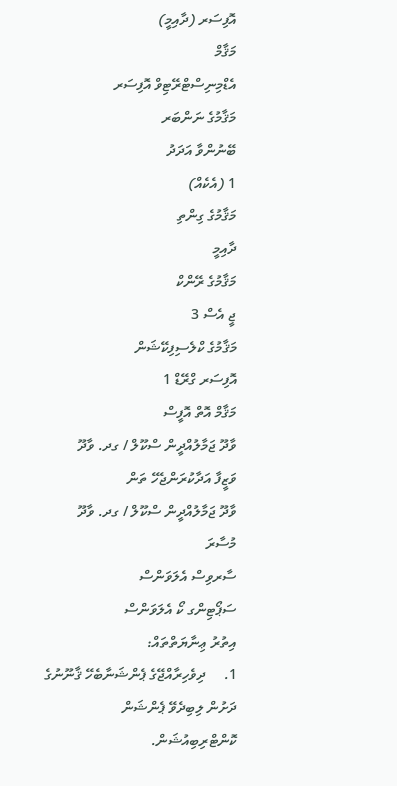އޮފިސަރ (ދާއިމީ)
މަޤާމް
އެޑްމިނިސްޓްރޭޓިވް އޮފިސަރ
މަޤާމުގެ ނަންބަރ
ބޭނުންވާ އަދަދު
1 (އެކެއް)
މަޤާމުގެ ގިންތި
ދާއިމީ
މަޤާމުގެ ރޭންކް
ޖީ އެސް 3
މަޤާމުގެ ކްލެސިފިކޭޝަން
އޮފިސަރ ގްރޭޑް 1
މަޤާމް އޮތް އޮފީސް
ވާދޫ ޖަމާލުއްދީން ސްކޫލް / ގދ. ވާދޫ
ވަޒީފާ އަދާކުރަންޖެހޭ ތަން
ވާދޫ ޖަމާލުއްދީން ސްކޫލް / ގދ. ވާދޫ
މުސާރަ
ސާރވިސް އެލަވަންސް
ސަޕޯޓިންގ ކޯ އެލަވަންސް
އިތުރު ޢިނާޔަތްތައް:
1.     ދިވެހިރާއްޖޭގެ ޕެންޝަނާބެހޭ ޤާނޫނުގެ ދަށުން ލިބިދެވޭ ޕެންޝަން ކޮންޓްރިބިއުޝަން.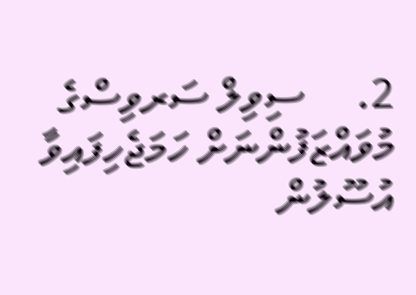2.     ސިވިލް ސަރވިސްގެ މުވައްޒަފުންނަށް ހަމަޖެހިފައިވާ އުސޫލުން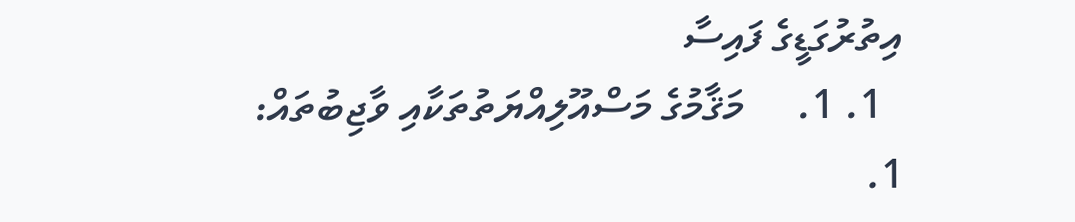އިތުރުގަޑީގެ ފައިސާ
  1. 1.     މަޤާމުގެ މަސްއޫލިއްޔަތުތަކާއި ވާޖިބުތައް:
1.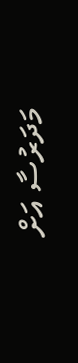މަދަރުސާ އަށް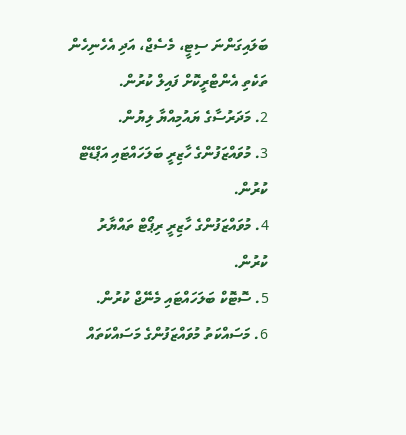ބަލައިގަންނަ ސިޓީ، މެސެޖް، އަދި އެހެނިހެން ތަކެތި އެންޓްރީކޮށް ފައިލް ކުރުން.
2. މަދަރުސާގެ ޔައުމިއްޔާ ލިޔުން.
3. މުވައްޒަފުންގެ ހާޒިރީ ބަލަހައްޓައި އަޕްޑޭޓް ކުރުން.
4. މުވައްޒަފުންގެ ހާޒިރީ ރިޕޯޓް ތައްޔާރު ކުރުން.
5. ސޮޓޮކް ބަލަހައްޓައި މެނޭޖް ކުރުން.
6. މަސައްކަތު މުވައްޒަފުންގެ މަސައްކަތައް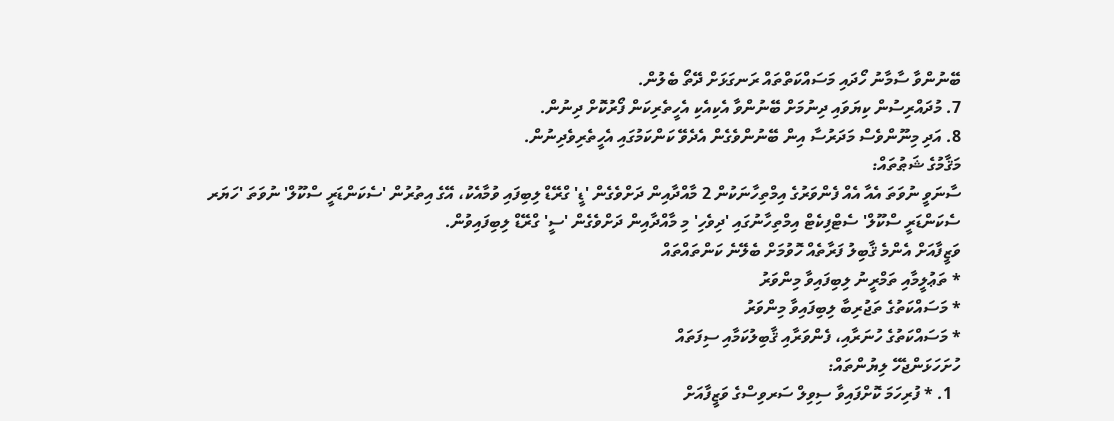ބޭނުންވާ ސާމާނު ހޯދައި މަސައްކަތްތައް ރަނގަޅަށް ދޭތޯ ބެލުން.
7. މުދައްރިސުން ކިޔަވައި ދިނުމަށް ބޭނުންވާ އެކިއެކި އެހީތެރިކަން ފޯރުކޮށް ދިނުން.
8. އަދި މިނޫންވެސް މަދަރުސާ އިން ބޭނުންވެގެން އެދެވޭ ކަންކަމުގައި އެހީތެރިވެދިނުން.
މަޤާމުގެ ޝަޠުތައް:
ސާނަވީ ނުވަތަ އެއާ އެއް ފެންވަރުގެ އިމްތިހާނަކުން 2 މާއްދާއިން ދަށްވެގެން 'ޑީ' ގްރޭޑް ލިބިފައި ވުމާއެކު، އޭގެ އިތުރުން 'ސެކަންޑަރީ ސްކޫލް' ނުވަތަ 'ހަޔަރ ސެކަންޑަރީ ސްކޫލް' ސެޓްފިކެޓް އިމްތިހާނުގައި 'ދިވެހި' މި މާއްދާއިން ދަށްވެގެން 'ސީ' ގްރޭޑް ލިބިފައިވުން.
ވަޒީފާއަށް އެންމެ ޤާބިލު ފަރާތެއް ހޮވުމަށް ބެލޭނެ ކަންތައްތައް
* ތަޢުލީމާއި ތަމްރީނު ލިބިފައިވާ މިންވަރު
* މަސައްކަތުގެ ތަޖުރިބާ ލިބިފައިވާ މިންވަރު
* މަސައްކަތުގެ ހުނަރާއި، ފެންވަރާއި ޤާބިލުކަމާއި ސިފަތައް
ހުށަހަޅަންޖެހޭ ލިޔުންތައް:
  1. * ފުރިހަމަ ކޮށްފައިވާ ސިވިލް ސަރވިސްގެ ވަޒީފާއަށް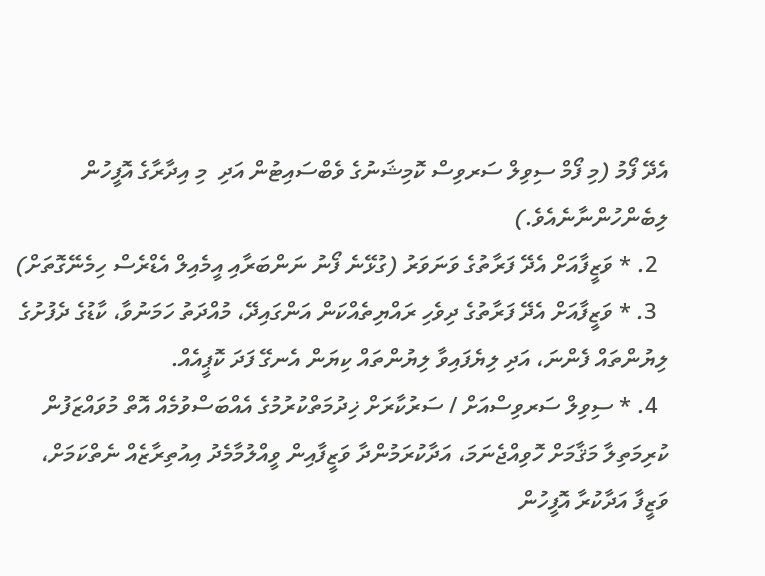އެދޭ ފޯމު (މި ފޯމް ސިވިލް ސަރވިސް ކޮމިޝަނުގެ ވެބްސައިޓުން އަދި  މި އިދާރާގެ އޮފީހުން ލިބެންހުންނާނެއެވެ.)
  2. * ވަޒީފާއަށް އެދޭ ފަރާތުގެ ވަނަވަރު (ގުޅޭނެ ފޯނު ނަންބަރާއި އީމެއިލް އެޑްރެސް ހިމެނޭގޮތަށް)
  3. * ވަޒީފާއަށް އެދޭ ފަރާތުގެ ދިވެހި ރައްޔިތެއްކަން އަންގައިދޭ، މުއްދަތު ހަމަނުވާ، ކާޑުގެ ދެފުށުގެ ލިޔުންތައް ފެންނަ، އަދި ލިޔެފައިވާ ލިޔުންތައް ކިޔަން އެނގޭ ފަދަ ކޮޕީއެއް.
  4. * ސިވިލް ސަރވިސްއަށް / ސަރުކާރަށް ޚިދުމަތްކުރުމުގެ އެއްބަސްވުމެއް އޮތް މުވައްޒަފުން ކުރިމަތިލާ މަޤާމަށް ހޮވިއްޖެނަމަ، އަދާކުރަމުންދާ ވަޒީފާއިން ވީއްލުމާމެދު އިއުތިރާޒެއް ނެތްކަމަށް، ވަޒީފާ އަދާކުރާ އޮފީހުން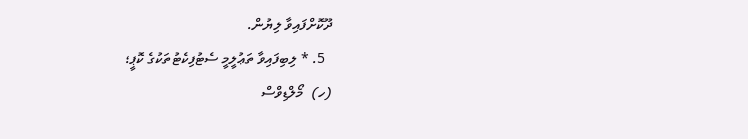ދޫކޮށްފައިވާ ލިޔުން.
  5. * ލިބިފައިވާ ތަޢުލީމީ ސެޓުފިކެޓުތަކުގެ ކޮޕީ؛
(ހ)  މޯލްޑިވްސް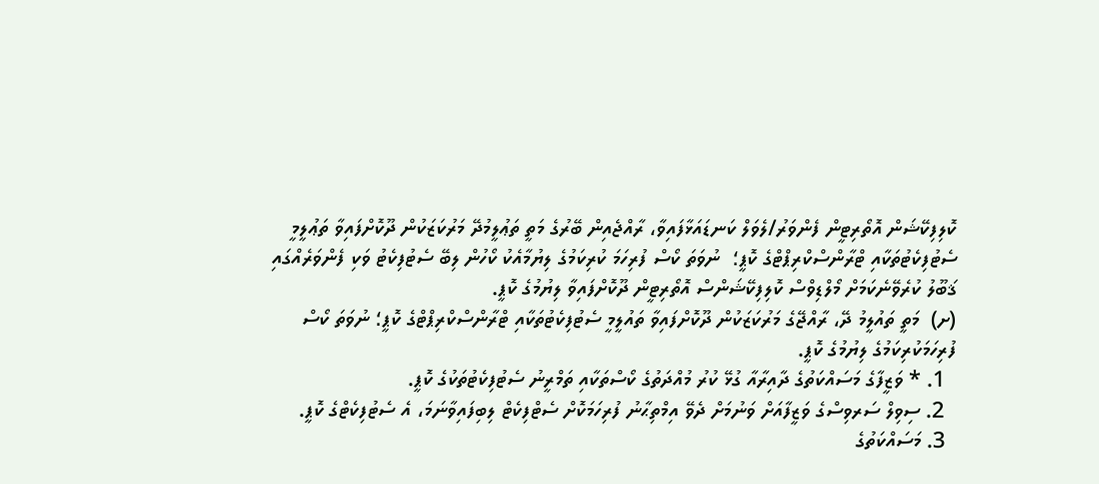ކޮލިފިކޭޝަން އޮތޯރިޓީން ފެންވަރު/ލެވަލް ކަނޑައަޅާފައިވާ، ރާއްޖެއިން ބޭރުގެ މަތީ ތަޢުލީމުދޭ މަރުކަޒަކުން ދޫކޮށްފައިވާ ތަޢުލީމީ ސެޓުފިކެޓުތަކާއި ޓްރާންސްކްރިޕްޓްގެ ކޮޕީ؛  ނުވަތަ ކޯސް ފުރިހަމަ ކުރިކަމުގެ ލިޔުމާއެކު ކޯހުން ލިބޭ ސެޓުފިކެޓު ވަކި ފެންވަރެއްގައި ޤަބޫލު ކުރެވޭނެކަމަށް މޯލްޑިވްސް ކޮލިފިކޭޝަންސް އޮތޯރިޓީން ދޫކޮށްފައިވާ ލިޔުމުގެ ކޮޕީ.
(ށ)  މަތީ ތައުލީމު ދޭ، ރާއްޖޭގެ މަރުކަޒަކުން ދޫކޮށްފައިވާ ތައުލީމީ ސެޓުފިކެޓުތަކާއި ޓްރާންސްކްރިޕްޓްގެ ކޮޕީ؛ ނުވަތަ ކޯސް ފުރިހަމަކުރިކަމުގެ ލިޔުމުގެ ކޮޕީ.
  1. * ވަޒީފާގެ މަސައްކަތުގެ ދާއިރާއާ ގުޅޭ ކުރު މުއްދަތުގެ ކޯސްތަކާއި ތަމްރީނު ސެޓުފިކެޓުތަކުގެ ކޮޕީ.
  2. ސިވިލް ސަރވިސްގެ ވަޒީފާއަށް ވަނުމަށް ދެވޭ އިމްތިޙާނު ފުރިހަމަކޮށް ސެޓްފިކެޓް ލިބިފައިވާނަމަ، އެ ސެޓުފިކެޓްގެ ކޮޕީ.
  3. މަސައްކަތުގެ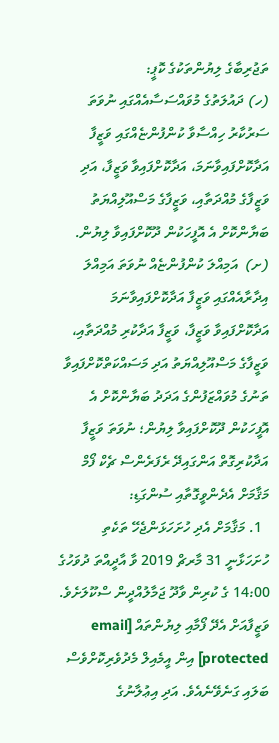ތަޖުރިބާގެ ލިޔުންތަކުގެ ކޮޕީ:
(ހ) ދައުލަތުގެ މުވައްސަސާއެއްގައި ނުވަތަ ސަރުކާރު ހިއްސާވާ ކުންފުންޏެއްގައި ވަޒީފާ އަދާކޮށްފައިވާނަމަ، އަދާކޮށްފައިވާ ވަޒީފާ، އަދި ވަޒީފާގެ މުއްދަތާއި، ވަޒީފާގެ މަސްއޫލިއްޔަތު ބަޔާންކޮށް އެ އޮފީހަކުން ދޫކޮށްފައިވާ ލިޔުން.
(ށ)  އަމިއްލަ ކުންފުންޏެއް ނުވަތަ އަމިއްލަ އިދާރާއެއްގައި ވަޒީފާ އަދާކޮށްފައިވާނަމަ އަދާކޮށްފައިވާ ވަޒީފާ، ވަޒީފާ އަދާކުރި މުއްދަތާއި، ވަޒީފާގެ މަސްއޫލިއްޔަތު އަދި މަސައްކަތްކޮށްފައިވާ ތަނުގެ މުވައްޒަފުންގެ އަދަދު ބަޔާންކޮށް އެ އޮފީހަކުން ދޫކޮށްފައިވާ ލިޔުން؛ ނުވަތަ ވަޒީފާ އަދާކުރިގޮތް އަންގައިދޭ ރެފަރެންސް ޗެކް ފޯމް
މަޤާމަށް އެދެންވީގޮތާއި ސުންގަޑި:
  1. މަޤާމަށް އެދި ހުށަހަޅަންޖެހޭ ތަކެތި ހުށަހަޅާނީ 31 މާރޗް 2019 ވާ އާދީއްތަ ދުވަހުގެ 14:00 ގެ ކުރިން ވާދޫ ޖަމާލުއްދީން ސްކޫލަށެވެ. ވަޒީފާއަށް އެދޭ ފޯމާއި ލިޔުންތައް [email protected] އިން އީމެއިލް މެދުވެރިކޮށްވެސް ބަލައި ގަނެވޭނެއެވެ. އަދި އިޢުލާނުގެ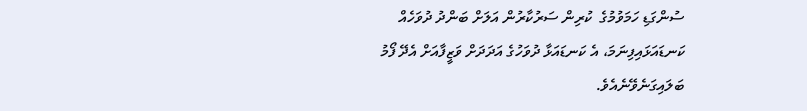ސުންގަޑި ހަމަވުމުގެ  ކުރިން ސަރުކާރުން އަލަށް ބަންދު ދުވަހެއް ކަނޑައަޅައިފިނަމަ، އެ ކަނޑައަޅާ ދުވަހުގެ އަދަދަށް ވަޒީފާއަށް އެދޭ ފޯމު ބަލައިގަނެވޭނެއެވެ.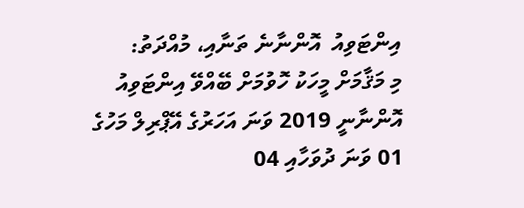އިންޓަވިއު  އޮންނާނެ ތަނާއި، މުއްދަތު:
މި މަޤާމަށް މީހަކު ހޮވުމަށް ބޭއްވޭ އިންޓަވިއު އޮންނާނީ 2019 ވަނަ އަހަރުގެ އޭޕްރިލް މަހުގެ 01 ވަނަ ދުވަހާއި 04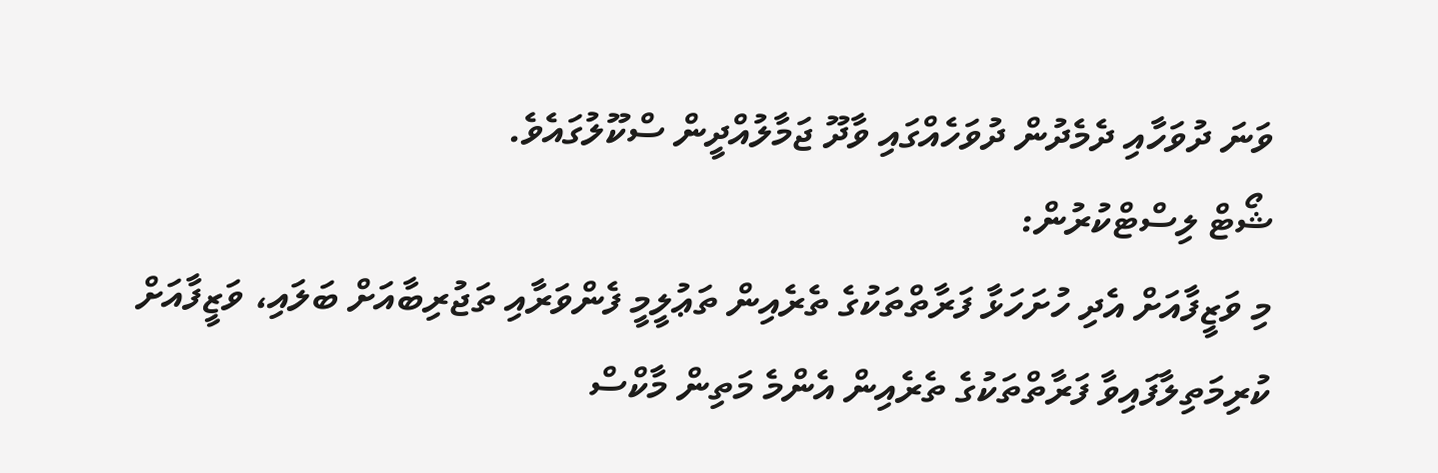ވަނަ ދުވަހާއި ދެމެދުން ދުވަހެއްގައި ވާދޫ ޖަމާލުއްދީން ސްކޫލުގައެވެ.
ޝޯޓް ލިސްޓްކުރުން:
މި ވަޒީފާއަށް އެދި ހުށަހަޅާ ފަރާތްތަކުގެ ތެރެއިން ތަޢުލީމީ ފެންވަރާއި ތަޖުރިބާއަށް ބަލައި، ވަޒީފާއަށް ކުރިމަތިލާފައިވާ ފަރާތްތަކުގެ ތެރެއިން އެންމެ މަތިން މާކްސް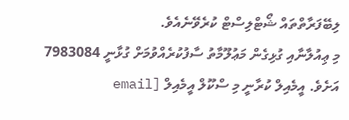ލިބޭފަރާތްތައް ޝޯޓްލިސްޓް ކުރެވޭނެއެވެ.
މި ޢިއުލާނާއި ގުޅިގެން މަޢުލޫމާތު ސާފުކުރެއްވުމަށް ގުޅާނީ 7983084 އަށެވެ. އީމެއިލް ކުރާނީ މި ސްކޫލް އީމެއިލް [email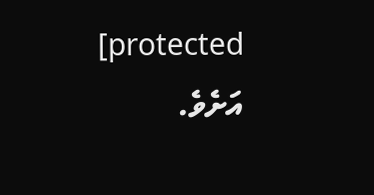protected] އަށެވެ.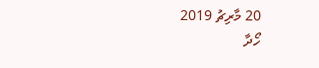20 މާރިޗު 2019
ހޯދާ